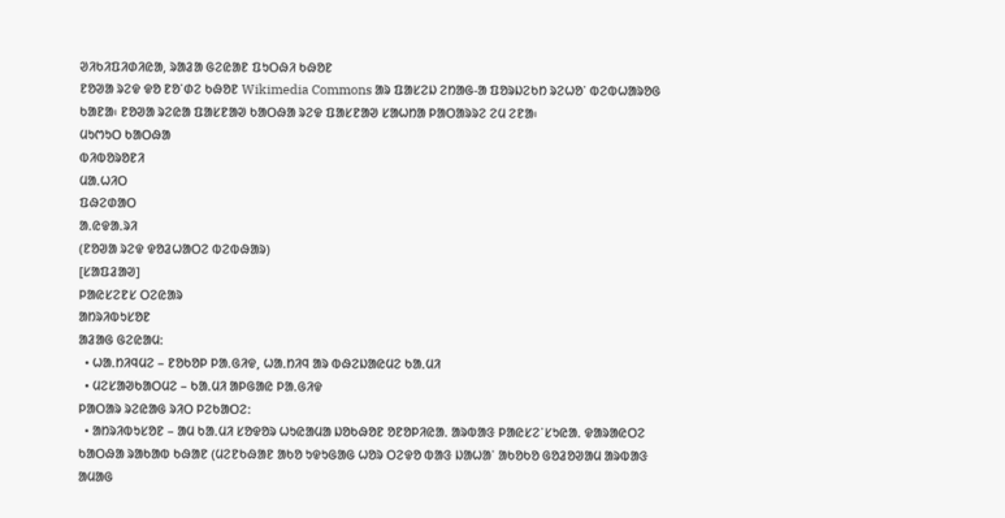ᱣᱤᱠᱤᱯᱤᱰᱤᱭᱟ, ᱨᱟᱲᱟ ᱜᱮᱭᱟᱱ ᱯᱩᱛᱷᱤ ᱠᱷᱚᱱ
ᱱᱚᱣᱟ ᱨᱮᱫ ᱫᱚ ᱱᱚᱸᱰᱮ ᱠᱷᱚᱱ Wikimedia Commons ᱟᱨ ᱯᱟᱥᱮᱡ ᱮᱴᱟᱜ-ᱟ ᱯᱚᱨᱡᱮᱠᱴ ᱨᱮᱦᱚᱸ ᱵᱮᱵᱦᱟᱨᱚᱜ ᱠᱟᱱᱟ᱾ ᱱᱚᱣᱟ ᱨᱮᱭᱟ ᱯᱟᱥᱱᱟᱣ ᱠᱟᱛᱷᱟ ᱨᱮᱫ ᱯᱟᱥᱱᱟᱣ ᱥᱟᱦᱴᱟ ᱞᱟᱛᱟᱨᱨᱮ ᱮᱢ ᱮᱱᱟ᱾
ᱢᱩᱬᱩᱛ ᱠᱟᱛᱷᱟ
ᱵᱤᱵᱚᱨᱚᱱᱤ
ᱢᱟᱹᱦᱤᱛ
ᱯᱷᱮᱰᱟᱛ
ᱟᱹᱭᱫᱟᱹᱨᱤ
(ᱱᱚᱣᱟ ᱨᱮᱫ ᱫᱚᱲᱦᱟᱛᱮ ᱵᱮᱵᱷᱟᱨ)
[ᱥᱟᱯᱲᱟᱣ]
ᱞᱟᱭᱥᱮᱱᱥ ᱛᱮᱭᱟᱨ
ᱟᱴᱨᱤᱵᱩᱥᱚᱱ
ᱟᱲᱟᱜ ᱜᱮᱭᱟᱢ:
  • ᱦᱟᱹᱴᱤᱧᱢᱮ – ᱱᱚᱠᱚᱞ ᱞᱟᱹᱜᱤᱫ, ᱦᱟᱹᱴᱤᱧ ᱟᱨ ᱵᱷᱮᱡᱟᱭᱢᱮ ᱠᱟᱹᱢᱤ
  • ᱢᱮᱥᱟᱣᱠᱟᱛᱢᱮ – ᱠᱟᱹᱢᱤ ᱟᱞᱜᱟᱭ ᱞᱟᱹᱜᱤᱫ
ᱞᱟᱛᱟᱨ ᱨᱮᱭᱟᱜ ᱨᱤᱛ ᱞᱮᱠᱟᱛᱮ:
  • ᱟᱴᱨᱤᱵᱩᱥᱚᱱ – ᱟᱢ ᱠᱟᱹᱢᱤ ᱥᱚᱫᱚᱨ ᱦᱩᱭᱟᱢᱟ ᱡᱚᱠᱷᱚᱱ ᱚᱱᱚᱞᱤᱭᱟᱹ ᱟᱨᱵᱟᱝ ᱞᱟᱭᱥᱮᱸᱥᱩᱭᱟᱹ ᱫᱟᱨᱟᱭᱛᱮ ᱠᱟᱛᱷᱟ ᱨᱟᱠᱟᱵ ᱠᱷᱟᱱ (ᱢᱮᱱᱠᱷᱟᱱ ᱟᱠᱚ ᱩᱫᱩᱜᱟᱜ ᱦᱚᱨ ᱛᱮᱫᱚ ᱵᱟᱝ ᱡᱟᱦᱟᱸ ᱟᱠᱚᱠᱚ ᱜᱚᱲᱚᱣᱟᱢ ᱟᱨᱵᱟᱝ ᱟᱢᱟᱜ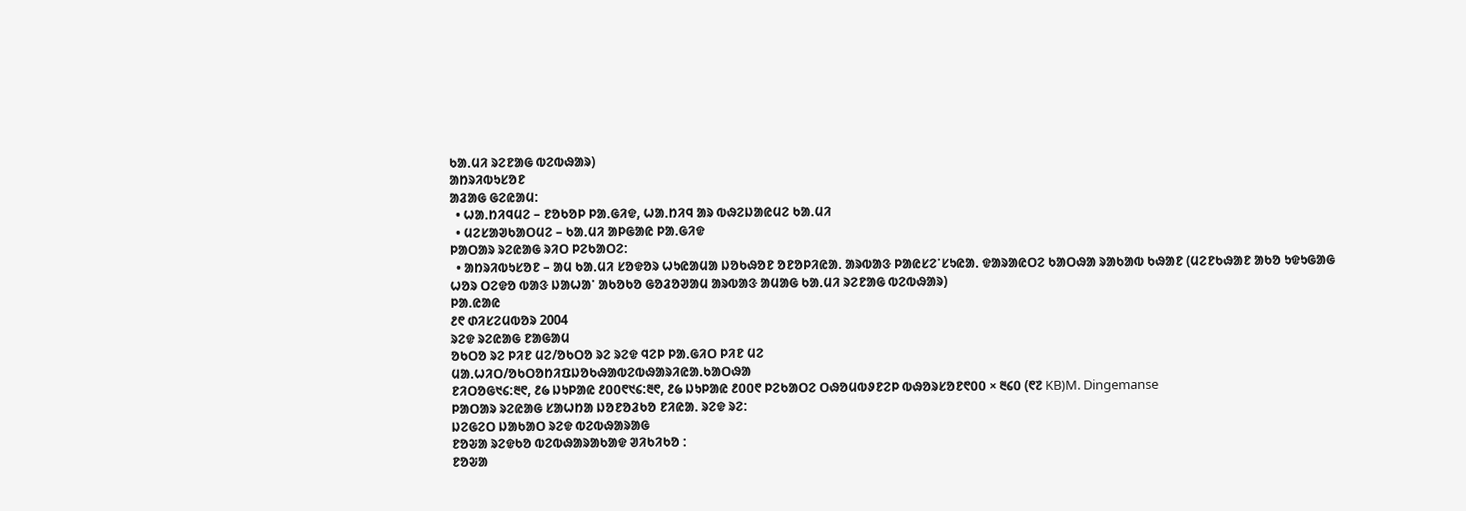ᱠᱟᱹᱢᱤ ᱨᱮᱱᱟᱜ ᱵᱮᱵᱷᱟᱨ)
ᱟᱴᱨᱤᱵᱩᱥᱚᱱ
ᱟᱲᱟᱜ ᱜᱮᱭᱟᱢ:
  • ᱦᱟᱹᱴᱤᱧᱢᱮ – ᱱᱚᱠᱚᱞ ᱞᱟᱹᱜᱤᱫ, ᱦᱟᱹᱴᱤᱧ ᱟᱨ ᱵᱷᱮᱡᱟᱭᱢᱮ ᱠᱟᱹᱢᱤ
  • ᱢᱮᱥᱟᱣᱠᱟᱛᱢᱮ – ᱠᱟᱹᱢᱤ ᱟᱞᱜᱟᱭ ᱞᱟᱹᱜᱤᱫ
ᱞᱟᱛᱟᱨ ᱨᱮᱭᱟᱜ ᱨᱤᱛ ᱞᱮᱠᱟᱛᱮ:
  • ᱟᱴᱨᱤᱵᱩᱥᱚᱱ – ᱟᱢ ᱠᱟᱹᱢᱤ ᱥᱚᱫᱚᱨ ᱦᱩᱭᱟᱢᱟ ᱡᱚᱠᱷᱚᱱ ᱚᱱᱚᱞᱤᱭᱟᱹ ᱟᱨᱵᱟᱝ ᱞᱟᱭᱥᱮᱸᱥᱩᱭᱟᱹ ᱫᱟᱨᱟᱭᱛᱮ ᱠᱟᱛᱷᱟ ᱨᱟᱠᱟᱵ ᱠᱷᱟᱱ (ᱢᱮᱱᱠᱷᱟᱱ ᱟᱠᱚ ᱩᱫᱩᱜᱟᱜ ᱦᱚᱨ ᱛᱮᱫᱚ ᱵᱟᱝ ᱡᱟᱦᱟᱸ ᱟᱠᱚᱠᱚ ᱜᱚᱲᱚᱣᱟᱢ ᱟᱨᱵᱟᱝ ᱟᱢᱟᱜ ᱠᱟᱹᱢᱤ ᱨᱮᱱᱟᱜ ᱵᱮᱵᱷᱟᱨ)
ᱞᱟ.ᱭᱟᱭ
᱒᱖ ᱰᱤᱥᱮᱢᱵᱚᱨ 2004
ᱨᱮᱫ ᱨᱮᱭᱟᱜ ᱱᱟᱜᱟᱢ
ᱚᱠᱛᱚ ᱨᱮ ᱞᱤᱱ ᱢᱮ/ᱚᱠᱛᱚ ᱨᱮ ᱨᱮᱫ ᱧᱮᱞ ᱞᱟᱹᱜᱤᱛ ᱞᱤᱱ ᱢᱮ
ᱢᱟᱹᱦᱤᱛ/ᱚᱠᱛᱚᱴᱤᱯᱡᱚᱠᱷᱟᱵᱮᱵᱷᱟᱨᱤᱭᱟᱹᱠᱟᱛᱷᱟ
ᱱᱤᱛᱚᱜ᱑᱔:᱓᱖, ᱒᱙ ᱡᱩᱞᱟᱭ ᱒᱐᱐᱖᱑᱔:᱓᱖, ᱒᱙ ᱡᱩᱞᱟᱭ ᱒᱐᱐᱖ ᱞᱮᱠᱟᱛᱮ ᱛᱷᱚᱢᱵᱽᱱᱮᱞ ᱵᱷᱚᱨᱥᱚᱱ᱖᱐᱐ × ᱓᱔᱐ (᱖᱗ KB)M. Dingemanse
ᱞᱟᱛᱟᱨ ᱨᱮᱭᱟᱜ ᱥᱟᱦᱴᱟ ᱡᱚᱱᱚᱲᱠᱚ ᱱᱤᱭᱟᱹ ᱨᱮᱫ ᱨᱮ:
ᱡᱮᱜᱮᱛ ᱡᱟᱠᱟᱛ ᱨᱮᱫ ᱵᱮᱵᱷᱟᱨᱟᱜ
ᱱᱚᱶᱟ ᱨᱮᱫᱠᱚ ᱵᱮᱵᱷᱟᱨᱟᱠᱟᱫ ᱣᱤᱠᱤᱠᱚ :
ᱱᱚᱶᱟ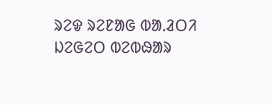ᱨᱮᱫ ᱨᱮᱱᱟᱜ ᱵᱟᱹᱲᱛᱤ ᱡᱮᱜᱮᱛ ᱵᱮᱵᱷᱟᱨ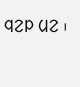ᱧᱮᱞ ᱢᱮ ᱾